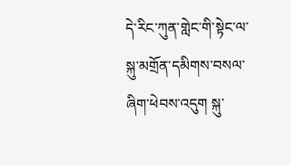དེ་རིང་ཀུན་གླེང་གི་སྟེང་ལ་སྐུ་མགྲོན་དམིགས་བསལ་ཞིག་ཕེབས་འདུག སྐུ་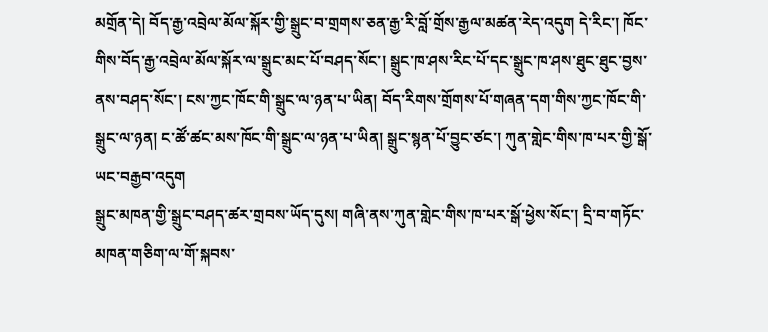མགྲོན་དེ། བོད་རྒྱ་འབྲེལ་མོལ་སྐོར་གྱི་སྒྲུང་བ་གྲགས་ཅན་རྒྱ་རི་བློ་གྲོས་རྒྱལ་མཚན་རེད་འདུག དེ་རིང་། ཁོང་གིས་བོད་རྒྱ་འབྲེལ་མོལ་སྐོར་ལ་སྒྲུང་མང་པོ་བཤད་སོང་། སྒྲུང་ཁ་ཤས་རིང་པོ་དང་སྒྲུང་ཁ་ཤས་ཐུང་ཐུང་བྱས་ནས་བཤད་སོང་། ངས་ཀྱང་ཁོང་གི་སྒྲུང་ལ་ཉན་པ་ཡིན། བོད་རིགས་གྲོགས་པོ་གཞན་དག་གིས་ཀྱང་ཁོང་གི་སྒྲུང་ལ་ཉན། ང་ཚོ་ཚང་མས་ཁོང་གི་སྒྲུང་ལ་ཉན་པ་ཡིན། སྒྲུང་སྙན་པོ་བྱུང་ཙང་། ཀུན་གླེང་གིས་ཁ་པར་གྱི་སྒོ་ཡང་བརྒྱབ་འདུག
སྒྲུང་མཁན་གྱི་སྒྲུང་བཤད་ཚར་གྲབས་ཡོད་དུས། གཞི་ནས་ཀུན་གླེང་གིས་ཁ་པར་སྒོ་ཕྱེས་སོང་། དྲི་བ་གཏོང་མཁན་གཅིག་ལ་གོ་སྐབས་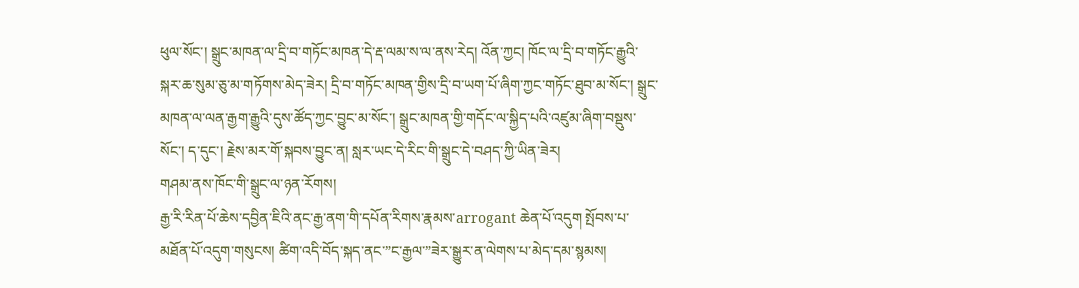ཕུལ་སོང་། སྒྲུང་མཁན་ལ་དྲི་བ་གཏོང་མཁན་དེ་རྡ་ལམ་ས་ལ་ནས་རེད། འོན་ཀྱང། ཁོང་ལ་དྲི་བ་གཏོང་རྒྱུའི་སྐར་ཆ་སུམ་ཅུ་མ་གཏོགས་མེད་ཟེར། དྲི་བ་གཏོང་མཁན་གྱིས་དྲི་བ་ཡག་པོ་ཞིག་ཀྱང་གཏོང་ཐུབ་མ་སོང་། སྒྲུང་མཁན་ལ་ལན་རྒྱག་རྒྱུའི་དུས་ཚོད་ཀྱང་བྱུང་མ་སོང་། སྒྲུང་མཁན་གྱི་གདོང་ལ་སྐྱིད་པའི་འཛུམ་ཞིག་བསྡུས་སོང་། ད་དུང་། རྗེས་མར་གོ་སྐབས་བྱུང་ན། སླར་ཡང་དེ་རིང་གི་སྒྲུང་དེ་བཤད་ཀྱི་ཡིན་ཟེར།
གཤམ་ནས་ཁོང་གི་སྒྲུང་ལ་ཉན་རོགས།
རྒྱ་རི་རིན་པོ་ཆེས་དབྱིན་ཇིའི་ནང་རྒྱ་ནག་གི་དཔོན་རིགས་རྣམས་arrogant ཆེན་པོ་འདུག སྤོབས་པ་མཐོན་པོ་འདུག་གསུངས། ཚིག་འདི་བོད་སྐད་ནང་”ང་རྒྱལ་”ཟེར་སྒྱུར་ན་ལེགས་པ་མེད་དམ་སྙམས།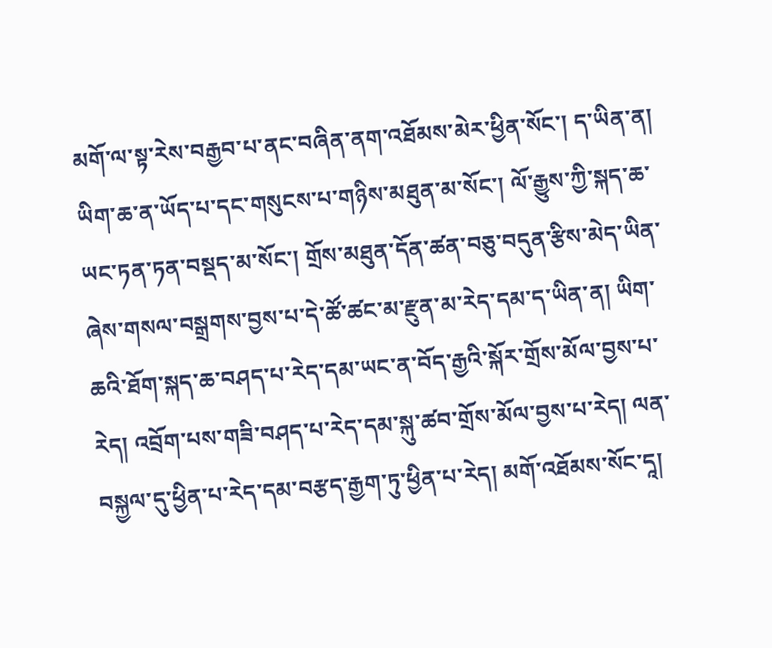མགོ་ལ་སྟ་རེས་བརྒྱབ་པ་ནང་བཞིན་ནག་འཐོམས་མེར་ཕྱིན་སོང་། ད་ཡིན་ན། ཡིག་ཆ་ན་ཡོད་པ་དང་གསུངས་པ་གཉིས་མཐུན་མ་སོང་། ལོ་རྒྱུས་ཀྱི་སྐད་ཆ་ཡང་ཏན་ཏན་བསྡད་མ་སོང་། གྲོས་མཐུན་དོན་ཚན་བཅུ་བདུན་རྩིས་མེད་ཡིན་ཞེས་གསལ་བསྒྲགས་བྱས་པ་དེ་ཚོ་ཚང་མ་རྫུན་མ་རེད་དམ་ད་ཡིན་ན། ཡིག་ཆའི་ཐོག་སྐད་ཆ་བཤད་པ་རེད་དམ་ཡང་ན་བོད་རྒྱའི་སྐོར་གྲོས་མོལ་བྱས་པ་རེད། འབྲོག་པས་གཟི་བཤད་པ་རེད་དམ་སྐུ་ཚབ་གྲོས་མོལ་བྱས་པ་རེད། ལན་བསྐྱལ་དུ་ཕྱིན་པ་རེད་དམ་བརྩད་རྒྱག་ཏུ་ཕྱིན་པ་རེད། མགོ་འཐོམས་སོང་དཱ།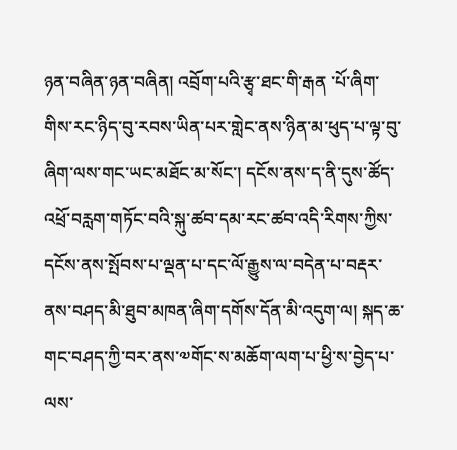ཉན་བཞིན་ཉན་བཞིན། འབྲོག་པའི་རྩྭ་ཐང་གི་རྒན ་པོ་ཞིག་གིས་རང་ཉིད་བུ་རབས་ཡིན་པར་གླེང་ནས་ཉིན་མ་ཕུད་པ་ལྟ་བུ་ཞིག་ལས་གང་ཡང་མཐོང་མ་སོང་། དངོས་ནས་ད་ནི་དུས་ཚོད་འཕྲོ་བརླག་གཏོང་བའི་སྐུ་ཚབ་དམ་རང་ཚབ་འདི་རིགས་ཀྱིས་དངོས་ནས་སྤོབས་པ་ལྡན་པ་དང་ལོ་རྒྱུས་ལ་བདེན་པ་བརྡར་ནས་བཤད་མི་ཐུབ་མཁན་ཞིག་དགོས་དོན་མི་འདུག་ལ། སྐད་ཆ་གང་བཤད་ཀྱི་བར་ནས་༧གོང་ས་མཆོག་ལག་པ་ཕྱི་ས་བྱེད་པ་ལས་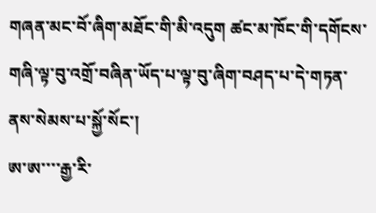གཞན་མང་བོ་ཞིག་མཐོང་གི་མི་འདུག ཚང་མ་ཁོང་གི་དགོངས་གཞི་ལྟ་བུ་འགྲོ་བཞིན་ཡོད་པ་ལྟ་བུ་ཞིག་བཤད་པ་དེ་གཏན་ནས་སེམས་པ་སྐྱོ་སོང་།
ཨ་ཨ་་་་རྒྱ་རི་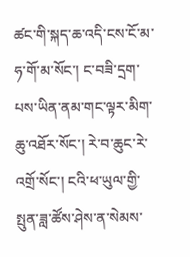ཚང་གི་སྐད་ཆ་འདི་ངས་ངོ་མ་ཧ་གོ་མ་སོང་། ང་བཟི་དྲག་པས་ཡིན་ནམ་གང་ལྟར་མིག་ཆུ་འཐོར་སོང་། རེ་བ་ཆུང་རེ་འགྲོ་སོང་། ངའི་ཕ་ཡུལ་གྱི་སྤུན་ཟླ་ཚོས་ཤེས་ན་སེམས་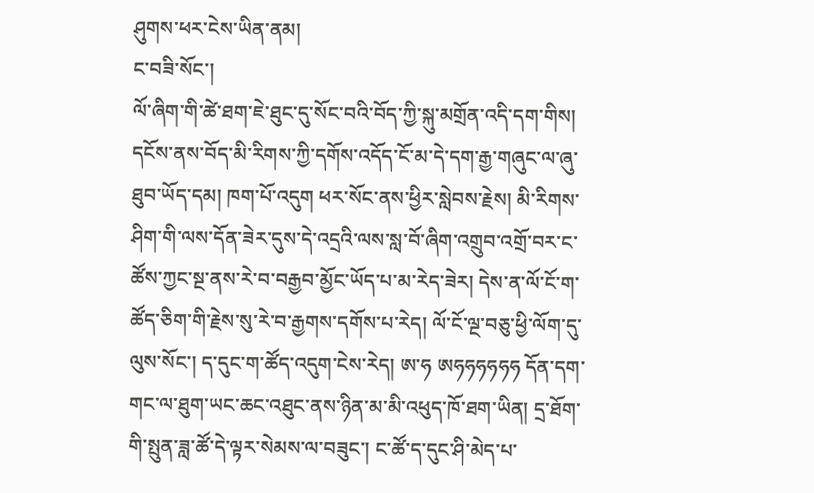ཤུགས་ཕར་ངེས་ཡིན་ནམ།
ང་བཟི་སོང་།
ལོ་ཞིག་གི་ཚེ་ཐག་ཇེ་ཐུང་དུ་སོང་བའི་བོད་ཀྱི་སྐུ་མགྲོན་འདི་དག་གིས། དངོས་ནས་བོད་མི་རིགས་ཀྱི་དགོས་འདོད་ངོ་མ་དེ་དག་རྒྱ་གཞུང་ལ་ཞུ་ཐུབ་ཡོད་དམ། ཁག་པོ་འདུག ཕར་སོང་ནས་ཕྱིར་སླེབས་རྗེས། མི་རིགས་ཤིག་གི་ལས་དོན་ཟེར་དུས་དེ་འདྲའི་ལས་སླ་བོ་ཞིག་འགྲུབ་འགྲོ་བར་ང་ཚོས་ཀྱང་སྔ་ནས་རེ་བ་བརྒྱབ་མྱོང་ཡོད་པ་མ་རེད་ཟེར། དེས་ན་ལོ་ངོ་ག་ཚོད་ཅིག་གི་རྗེས་སུ་རེ་བ་རྒྱགས་དགོས་པ་རེད། ལོ་ངོ་ལྔ་བཅུ་ཕྱི་ལོག་དུ་ལུས་སོང་། ད་དུང་ག་ཚོད་འདུག་ངེས་རེད། ཨ་ཧ ཨཧཧཧཧཧཧ དོན་དག་གང་ལ་ཐུག་ཡང་ཆང་འཐུང་ནས་ཉིན་མ་མི་འཕུད་ཁོ་ཐག་ཡིན། དྲ་ཐོག་གི་སྤུན་ཟླ་ཚོ་དེ་ལྟར་སེམས་ལ་བཟུང་། ང་ཚོ་ད་དུང་ཤི་མེད་པ་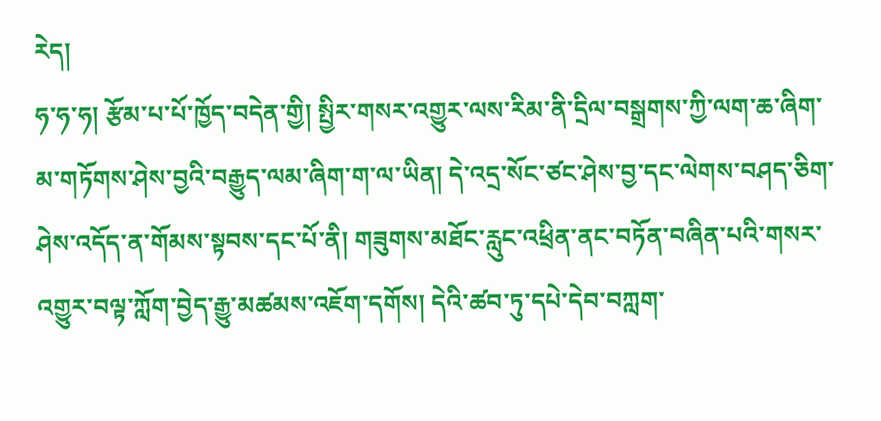རེད།
ཧ་ཧ་ཧ། རྩོམ་པ་པོ་ཁྱོད་བདེན་གྱི། སྤྱིར་གསར་འགྱུར་ལས་རིམ་ནི་དྲིལ་བསྒྲགས་ཀྱི་ལག་ཆ་ཞིག་མ་གཏོགས་ཤེས་བྱའི་བརྒྱུད་ལམ་ཞིག་ག་ལ་ཡིན། དེ་འདྲ་སོང་ཙང་ཤེས་བྱ་དང་ལེགས་བཤད་ཅིག་ཤེས་འདོད་ན་གོམས་སྟབས་དང་པོ་ནི། གཟུགས་མཐོང་རླུང་འཕྲིན་ནང་བཏོན་བཞིན་པའི་གསར་འགྱུར་བལྟ་ཀློག་བྱེད་རྒྱུ་མཚམས་འཇོག་དགོས། དེའི་ཚབ་ཏུ་དཔེ་དེབ་བཀླག་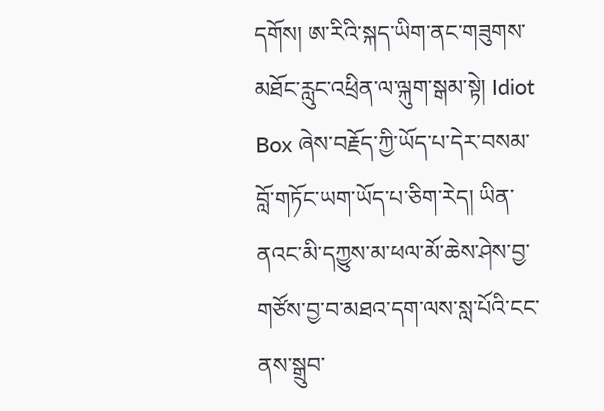དགོས། ཨ་རིའི་སྐད་ཡིག་ནང་གཟུགས་མཐོང་རླུང་འཕྲིན་ལ་ལྐུག་སྒམ་སྟེ། Idiot Box ཞེས་བརྗོད་ཀྱི་ཡོད་པ་དེར་བསམ་བློ་གཏོང་ཡག་ཡོད་པ་ཅིག་རེད། ཡིན་ནའང་མི་དཀྱུས་མ་ཕལ་མོ་ཆེས་ཤེས་བྱ་གཙོས་བྱ་བ་མཐའ་དག་ལས་སླ་པོའི་ངང་ནས་སྒྲུབ་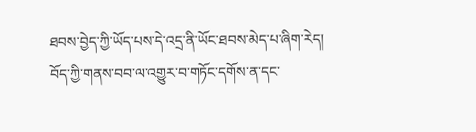ཐབས་བྱེད་ཀྱི་ཡོད་པས་དེ་འདྲ་ནི་ཡོང་ཐབས་མེད་པ་ཞིག་རེད།
བོད་ཀྱི་གནས་བབ་ལ་འགྱུར་བ་གཏོང་དགོས་ན་དང་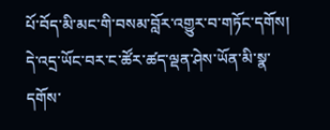པོ་བོད་མི་མང་གི་བསམ་བློར་འགྱུར་བ་གཏོང་དགོས། དེ་འདྲ་ཡོང་བར་ང་ཚོར་ཚད་ལྡན་ཤེས་ཡོན་མི་སྣ་དགོས་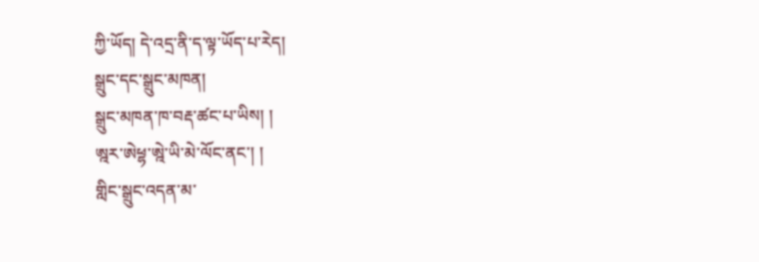ཀྱི་ཡོད། དེ་འདྲ་ནི་ད་ལྟ་ཡོད་པ་རེད།
སྒྲུང་དང་སྒྲུང་མཁན།
སྒྲུང་མཁན་ཁ་བརྡ་ཚང་པ་ཡིས། །
ཨྰར་ཨེཕྷ་ཨྰེ་ཡི་མེ་ལོང་ནང་། །
གླིང་སྒྲུང་འདན་མ་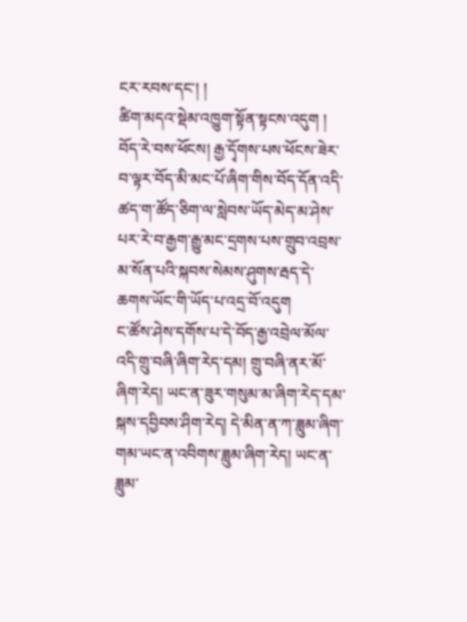ངར་རབས་དང་། །
ཚིག་མདའ་སྡེམ་འཁྱུག་སྟོན་སྟངས་འདུག །
བོད་རེ་བས་ཕོངས། རྒྱ་དྭོགས་པས་ཕོངས་ཟེར་བ་ལྟར་བོད་མི་མང་པོ་ཞིག་གིས་བོད་དོན་འདི་ཚད་ག་ཚོད་ཅིག་ལ་སླེབས་ཡོད་མེད་མ་ཤེས་པར་རེ་བ་རྒྱག་རྒྱུ་མང་དྲགས་པས་གྲུབ་འབྲས་མ་སོན་པའི་སྐབས་སེམས་ཤུགས་རྦད་དེ་ཆགས་ཡོང་གི་ཡོད་པ་འདྲ་བོ་འདུག
ང་ཚོས་ཤེས་དགོས་པ་དེ་བོད་རྒྱ་འབྲེལ་མོལ་འདི་གྲུ་བཞི་ཞིག་རེད་དམ། གྲུ་བཞི་ནར་མོ་ཞིག་རེད། ཡང་ན་ཟུར་གསུམ་མ་ཞིག་རེད་དམ་སྐས་དབྱིབས་ཤིག་རེད། དེ་མིན་ན་ཀ་ཟླུམ་ཞིག་གམ་ཡང་ན་འབིགས་ཟླུམ་ཞིག་རེད། ཡང་ན་ཟླུམ་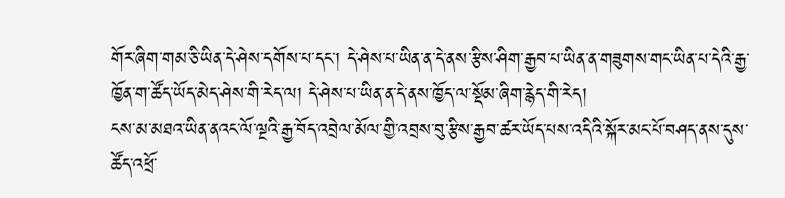གོར་ཞིག་གམ་ཅི་ཡིན་དེ་ཤེས་དགོས་པ་དང་། དེ་ཤེས་པ་ཡིན་ན་དེ་ནས་རྩིས་ཤིག་རྒྱབ་པ་ཡིན་ན་གཟུགས་གང་ཡིན་པ་དེའི་རྒྱ་ཁྱོན་ག་ཚོད་ཡོད་མེད་ཤེས་གི་རེད་ལ། དེ་ཤེས་པ་ཡིན་ན་དེ་ནས་ཁྱོད་ལ་སྡོམ་ཞིག་རྙེད་གི་རེད།
ངས་མ་མཐའ་ཡིན་ནའང་ལོ་ལྔའི་རྒྱ་བོད་འབྲེལ་མོལ་གྱི་འབྲས་བུ་རྩིས་རྒྱབ་ཚར་ཡོད་པས་འདིའི་སྐོར་མང་པོ་བཤད་ནས་དུས་ཚོད་འཕྲོ་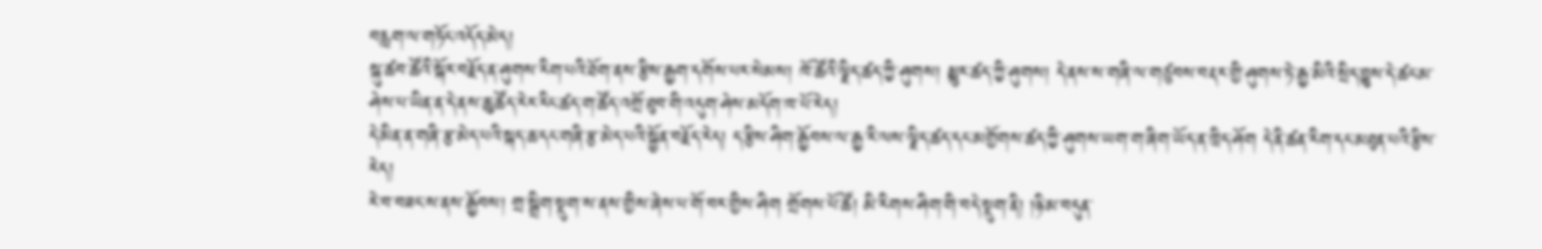བརླག་ལ་གཏོང་འདོད་མེད།
སྐུ་ཚབ་ཚོའི་སྐོར་བརྗོད་ན་ཤུགས་རིག་པའི་ཐོག་ནས་རྩིས་རྒྱག་དགོས་པར་སེམས། ཁོ་ཚོའི་ལྗིད་ཚད་ཀྱི་ཤུགས། མྱུར་ཚད་ཀྱི་ཤུགས། དེ་ནས་ས་གཞི་ལ་གཙུབས་བརྡར་གྱི་ཤུགས་ཏེ་རྒྱ་མིའི་སྲིད་བྱུས་དེ་ཚང་མ་ཤེས་པ་ཡིན་ན་དེ་ནས་ཆུ་ཚོད་རེར་རིང་ཚད་ག་ཚོད་འགྲོ་ཐུབ་གི་འདུག་ཤེས་མདོག་ཁ་པོ་རེད།
དེ་མིན་ན་གཞི་རྩ་མེད་པའི་སྐད་ཆ་དང་གཞི་རྩ་མེད་པའི་སྐྱོན་བརྗོད་རེད། ད་རྩིས་ཤིག་རྒྱོབས་ལ་རྒྱ་རི་ལས་ལྗིད་ཚད་དང་མགྱོགས་ཚད་ཀྱི་ཤུགས་ཡག་ག་ཞིག་ཡོད་ན་ཁྲིད་ཤོག དེ་ནི་ཚན་རིག་དང་མཐུན་པའི་རྩིས་རེད།
རེ་བ་བཟང་ས་ནས་རྒྱོབས། གྲ་སྒྲིག་སྡུག་ས་ནས་གྱིས་ཞེས་པ་གོ་བར་གྱིས་ཤིག གྲོགས་པོ་ཚོ། མི་རིགས་ཤིག་གི་བདེ་སྡུག་ནི། །ཉི་མ་བདུན་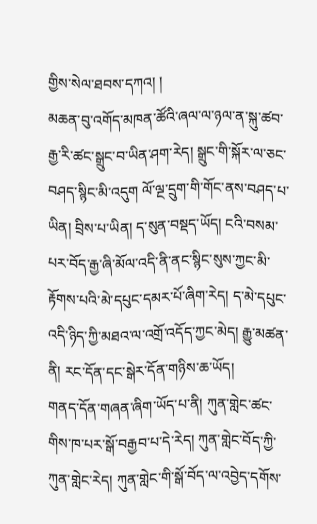གྱིས་སེལ་ཐབས་དཀའ། །
མཆན་བུ་འགོད་མཁན་ཚོའི་ཞལ་ལ་ཉལ་ན་སྐུ་ཚབ་རྒྱ་རི་ཚང་སྒྲུང་བ་ཡིན་ཤག་རེད། སྒྲུང་གི་སྐོར་ལ་ཅང་བཤད་སྙིང་མི་འདུག ལོ་ལྔ་དྲུག་གི་གོང་ནས་བཤད་པ་ཡིན། བྲིས་པ་ཡིན། ད་སུན་བསྡད་ཡོད། ངའི་བསམ་པར་བོད་རྒྱ་ཞི་མོལ་འདི་ནི་ནང་སྙིང་སུས་ཀྱང་མི་རྟོགས་པའི་མེ་དཔུང་དམར་པོ་ཞིག་རེད། ད་མེ་དཔུང་འདི་ཉིད་ཀྱི་མཐའ་ལ་འགྲོ་འདོད་ཀྱང་མེད། རྒྱུ་མཚན་ནི། རང་དོན་དང་སྒེར་དོན་གཉིས་ཆ་ཡོད།
གནད་དོན་གཞན་ཞིག་ཡོད་པ་ནི། ཀུན་གླེང་ཚང་གིས་ཁ་པར་སྒོ་བརྒྱབ་པ་དེ་རེད། ཀུན་གླེང་བོད་ཀྱི་ཀུན་གླེང་རེད། ཀུན་གླེང་གི་སྒོ་བོད་ལ་འབྱེད་དགོས་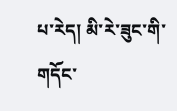པ་རེད། མི་རེ་ཟུང་གི་གདོང་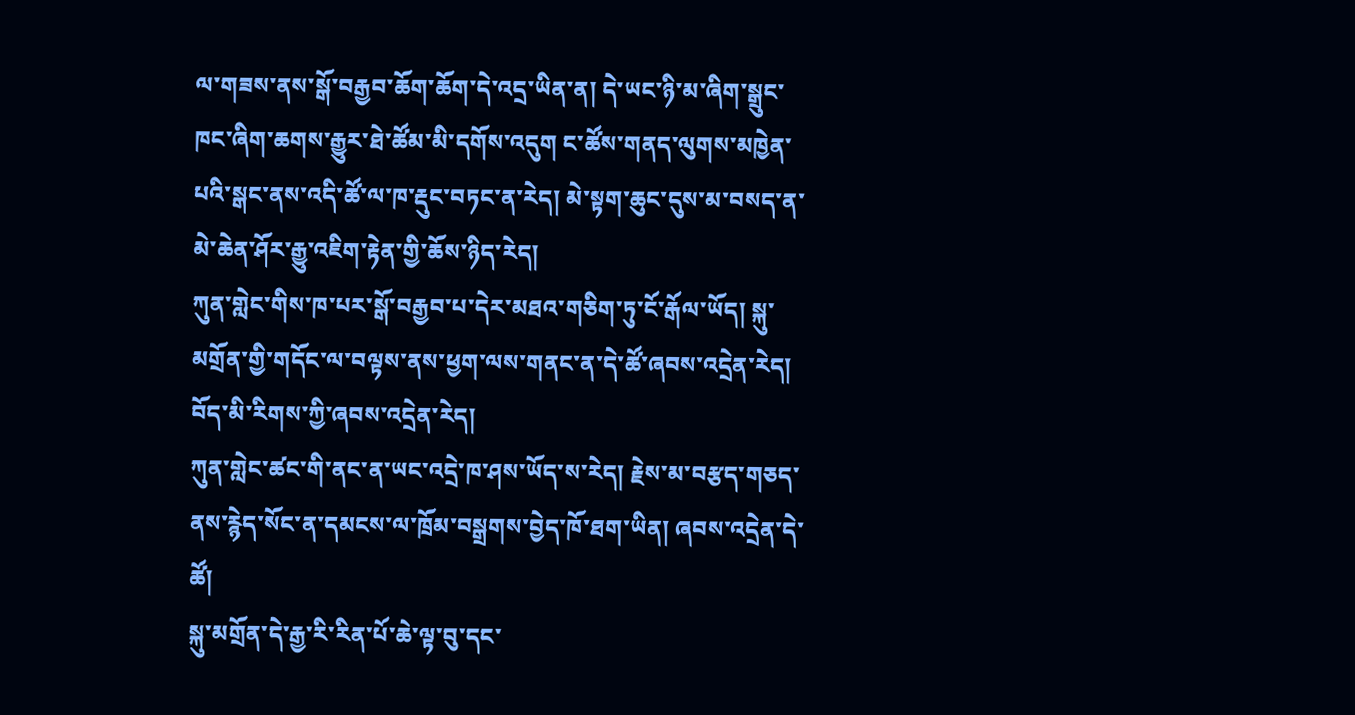ལ་གཟས་ནས་སྒོ་བརྒྱབ་ཆོག་ཆོག་དེ་འདྲ་ཡིན་ན། དེ་ཡང་ཉི་མ་ཞིག་སྒྲུང་ཁང་ཞིག་ཆགས་རྒྱུར་ཐེ་ཚོམ་མི་དགོས་འདུག ང་ཚོས་གནད་ལུགས་མཁྱེན་པའི་སྒང་ནས་འདི་ཚོ་ལ་ཁ་རྡུང་བཏང་ན་རེད། མེ་སྟག་ཆུང་དུས་མ་བསད་ན་མེ་ཆེན་ཤོར་རྒྱུ་འཇིག་རྟེན་གྱི་ཆོས་ཉིད་རེད།
ཀུན་གླེང་གིས་ཁ་པར་སྒོ་བརྒྱབ་པ་དེར་མཐའ་གཅིག་ཏུ་ངོ་རྒོལ་ཡོད། སྐུ་མགྲོན་གྱི་གདོང་ལ་བལྟས་ནས་ཕྱག་ལས་གནང་ན་དེ་ཚོ་ཞབས་འདྲེན་རེད། བོད་མི་རིགས་ཀྱི་ཞབས་འདྲེན་རེད།
ཀུན་གླེང་ཚང་གི་ནང་ན་ཡང་འདྲེ་ཁ་ཤས་ཡོད་ས་རེད། རྗེས་མ་བརྩད་གཅད་ནས་རྙེད་སོང་ན་དམངས་ལ་ཁྲོམ་བསྒྲགས་བྱེད་ཁོ་ཐག་ཡིན། ཞབས་འདྲེན་དེ་ཚོ།
སྐུ་མགྲོན་དེ་རྒྱ་རི་རིན་པོ་ཆེ་ལྟ་བུ་དང་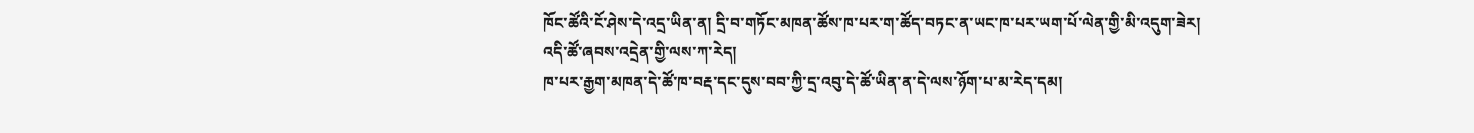ཁོང་ཚོའི་ངོ་ཤེས་དེ་འདྲ་ཡིན་ན། དྲི་བ་གཏོང་མཁན་ཚོས་ཁ་པར་ག་ཚོད་བཏང་ན་ཡང་ཁ་པར་ཡག་པོ་ལེན་གྱི་མི་འདུག་ཟེར།
འདི་ཚོ་ཞབས་འདྲེན་གྱི་ལས་ཀ་རེད།
ཁ་པར་རྒྱག་མཁན་དེ་ཚོ་ཁ་བརྡ་དང་དུས་བབ་ཀྱི་དྲ་འབུ་དེ་ཚོ་ཡིན་ན་དེ་ལས་ཉོག་པ་མ་རེད་དམ།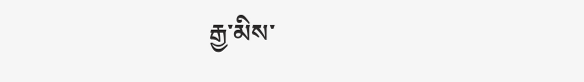རྒྱ་མིས་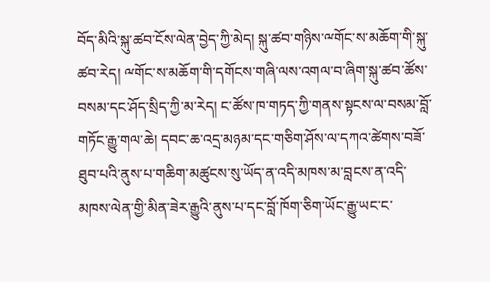བོད་མིའི་སྐུ་ཚབ་ངོས་ལེན་བྱེད་ཀྱི་མེད། སྐུ་ཚབ་གཉིས་ྋགོང་ས་མཆོག་གི་སྐུ་ཚབ་རེད། ྋགོང་ས་མཆོག་གི་དགོངས་གཞི་ལས་འགལ་བ་ཞིག་སྐུ་ཚབ་ཚོས་བསམ་དང་ཤོད་སྲིད་ཀྱི་མ་རེད། ང་ཚོས་ཁ་གཏད་ཀྱི་གནས་སྟངས་ལ་བསམ་བློ་གཏོང་རྒྱུ་གལ་ཆེ། དབང་ཆ་འདྲ་མཉམ་དང་གཅིག་ཤོས་ལ་དཀའ་ཚེགས་བཟོ་ཐུབ་པའི་ནུས་པ་གཆིག་མཚུངས་སུ་ཡོད་ན་འདི་མཁས་མ་བླངས་ན་འདི་མཁས་ལེན་གྱི་མིན་ཟེར་རྒྱུའི་ནུས་པ་དང་བློ་ཁོག་ཅིག་ཡོང་རྒྱུ་ཡང་ང་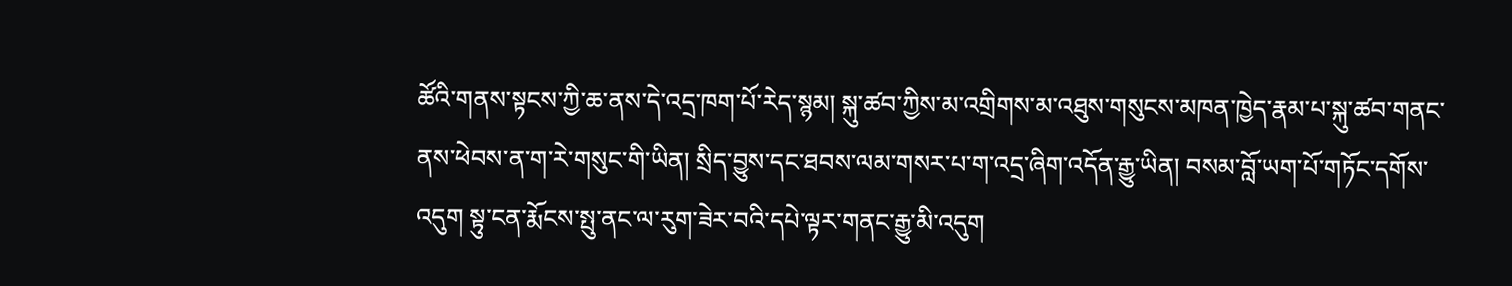ཚོའི་གནས་སྟངས་ཀྱི་ཆ་ནས་དེ་འདྲ་ཁག་པོ་རེད་སྙམ། སྐུ་ཚབ་ཀྱིས་མ་འགྲིགས་མ་འཐུས་གསུངས་མཁན་ཁྱེད་རྣམ་པ་སྐུ་ཚབ་གནང་ནས་ཕེབས་ན་ག་རེ་གསུང་གི་ཡིན། སྲིད་བྱུས་དང་ཐབས་ལམ་གསར་པ་ག་འདྲ་ཞིག་འདོན་རྒྱུ་ཡིན། བསམ་བློ་ཡག་པོ་གཏོང་དགོས་འདུག སྟུ་ངན་རྨོངས་སྤུ་ནང་ལ་རུག་ཟེར་བའི་དཔེ་ལྟར་གནང་རྒྱུ་མི་འདུག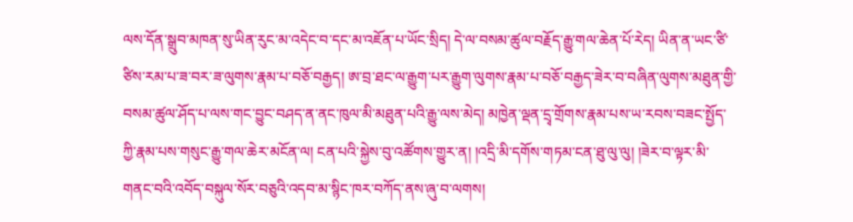ལས་དོན་སྒྲུབ་མཁན་སུ་ཡིན་རུང་མ་འདེང་བ་དང་མ་འཇོན་པ་ཡོང་སྲིད། དེ་ལ་བསམ་ཚུལ་བརྗོད་རྒྱུ་གལ་ཆེན་པོ་རེད། ཡིན་ན་ཡང་ཙི་ཙིས་རམ་པ་ཟ་བར་ཟ་ལུགས་རྣམ་པ་བཅོ་བརྒྱད། ཨ་བྲ་ཐང་ལ་རྒྱུག་པར་རྒྱུག་ལུགས་རྣམ་པ་བཅོ་བརྒྱད་ཟེར་བ་བཞིན་ལུགས་མཐུན་གྱི་བསམ་ཚུལ་ཤོད་པ་ལས་གང་བྱུང་བཤད་ན་ནང་ཁུལ་མི་མཐུན་པའི་རྒྱུ་ལས་མེད། མཁྱེན་ལྡན་དྲྭ་གྲོགས་རྣམ་པས་ཡ་རབས་བཟང་སྤྱོད་ཀྱི་རྣམ་པས་གསུང་རྒྱུ་གལ་ཆེར་མངོན་ལ། ངན་པའི་སྐྱེས་བུ་འཚོགས་གྱུར་ན། །འདྲི་མི་དགོས་གཏམ་ངན་ཐུ་ལུ་ལུ། །ཟེར་བ་ལྟར་མི་གནང་བའི་འབོད་བསྐུལ་སོར་བཅུའི་འདབ་མ་སྙིང་ཁར་བཀོད་ནས་ཞུ་བ་ལགས།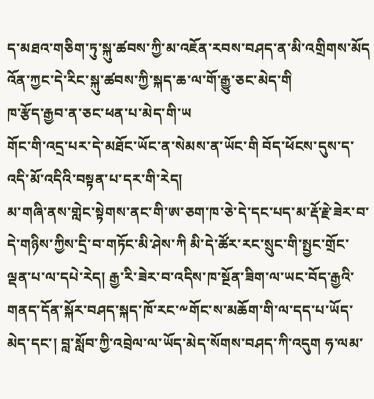ད་མཐའ་གཅིག་ཏུ་སྐུ་ཚབས་ཀྱི་མ་འཇོན་རབས་བཤད་ན་མི་འགྲིགས་མོད
འོན་ཀྱང་དེ་རིང་སྐུ་ཚབས་ཀྱི་སྐད་ཆ་ལ་གོ་རྒྱུ་ཅང་མེད་གི
ཁ་རྩོད་རྒྱབ་ན་ཅང་ཕན་པ་མེད་གི་ཡ
གོང་གི་འདྲ་པར་དེ་མཐོང་ཡོང་ན་སེམས་ན་ཡོང་གི བོད་ཕོངས་དུས་ད་འདི་མོ་འདིའི་བསྟན་པ་དར་གི་རེད།
མ་གཞི་ནས་གླེང་སྟེགས་ནང་གི་ཨ་ཅག་ཁ་ཅེ་དེ་དང་པད་མ་རྡོ་རྗེ་ཟེར་བ་དེ་གཉིས་ཀྱིས་དྲི་བ་གཏོང་མི་ཤེས་ཀི མི་དེ་ཚོར་རང་སྲུང་གི་སྤྱང་གྲོང་ལྡན་པ་ལ་དཔེ་རེད། རྒྱ་རི་ཟེར་བ་འདིས་ཁ་སྔོན་ཟིག་ལ་ཡང་བོད་རྒྱའི་གནད་དོན་སྐོར་བཤད་སྐད་ཁོ་རང་༸གོང་ས་མཆོག་གི་ལ་དད་པ་ཡོད་མེད་དང་། བླ་སློབ་ཀྱི་འབྲེལ་ལ་ཡོད་མེད་སོགས་བཤད་ཀི་འདུག ཧ་ལམ་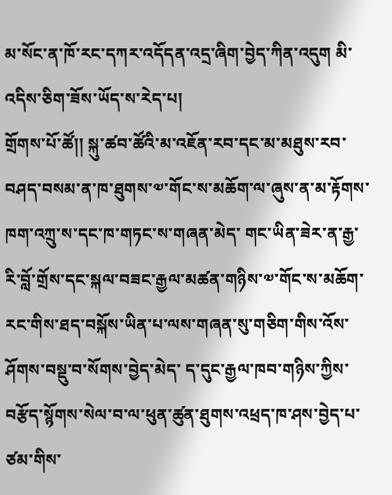མ་སོང་ན་ཁོ་རང་དཀར་འདོདན་འདྲ་ཞིག་བྱེད་ཀིན་འདུག མི་འདིས་ཅིག་ཟོས་ཡོད་ས་རེད་པ།
གྲོགས་པོ་ཚོ།། སྐུ་ཚབ་ཚོའི་མ་འཇོན་རབ་དང་མ་མཐུས་རབ་བཤད་བསམ་ན་ཁ་ཐུགས་༧་གོང་ས་མཆོག་ལ་ཞུས་ན་མ་རྟོགས་ཁག་འཀྲུ་ས་དང་ཁ་གཏང་ས་གཞན་མེད་ གང་ཡིན་ཟེར་ན་རྒྱ་རི་བློ་གྲོས་དང་སྐལ་བཟང་རྒྱལ་མཚན་གཉིས་༧་གོང་ས་མཆོག་རང་གིས་ཐད་བསྐོས་ཡིན་པ་ལས་གཞན་སུ་གཅིག་གིས་འོས་ཤོགས་བསྡུ་བ་སོགས་བྱེད་མེད་ ད་དུང་རྒྱལ་ཁབ་གཉིས་ཀྱིས་བརྩོད་སྙོགས་སེལ་བ་ལ་ཕུན་ཚུན་ཐུགས་འཕྲད་ཁ་ཤས་བྱེད་པ་ཙམ་གིས་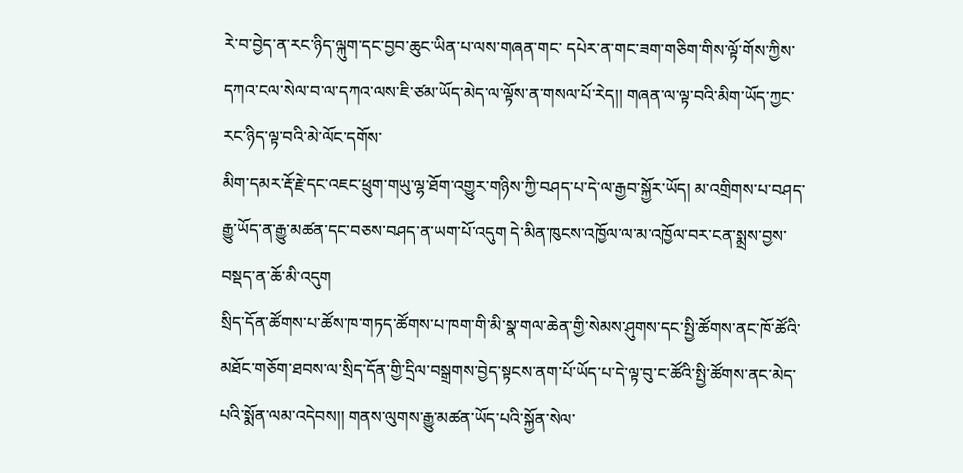རེ་བ་བྱེད་ན་རང་ཉིད་ལྐུག་དང་བྱབ་ཆུང་ཡིན་པ་ལས་གཞན་གང་ དཔེར་ན་གང་ཟག་གཅིག་གིས་ལྟོ་གོས་ཀྱིས་དཀའ་ངལ་སེལ་བ་ལ་དཀའ་ལས་ཇི་ཙམ་ཡོད་མེད་ལ་ལྟོས་ན་གསལ་པོ་རེད།། གཞན་ལ་ལྟ་བའི་མིག་ཡོད་ཀྱང་ རང་ཉིད་ལྟ་བའི་མེ་ལོང་དགོས་
མིག་དམར་རྡོ་རྗེ་དང་འཇང་ཕྲུག་གཡུ་ལྷ་ཐོག་འགྱུར་གཉིས་ཀྱི་བཤད་པ་དེ་ལ་རྒྱབ་སྐྱོར་ཡོད། མ་འགྲིགས་པ་བཤད་རྒྱུ་ཡོད་ན་རྒྱུ་མཚན་དང་བཅས་བཤད་ན་ཡག་པོ་འདུག དེ་མིན་ཁུངས་འཁྱོལ་ལ་མ་འཁྱོལ་བར་ངན་སྨྲས་བྱས་བསྡད་ན་ཆོ་མི་འདུག
སྲིད་དོན་ཚོགས་པ་ཚོས་ཁ་གཏད་ཚོགས་པ་ཁག་གི་མི་སྣ་གལ་ཆེན་གྱི་སེམས་ཤུགས་དང་སྤྱི་ཚོགས་ནང་ཁོ་ཚོའི་མཐོང་གཅོག་ཐབས་ལ་སྲིད་དོན་གྱི་དྲིལ་བསྒྲགས་བྱེད་སྟངས་ནག་པོ་ཡོད་པ་དེ་ལྟ་བུ་ང་ཚོའི་སྤྱི་ཚོགས་ནང་མེད་པའི་སྨོན་ལམ་འདེབས།། གནས་ལུགས་རྒྱུ་མཚན་ཡོད་པའི་སྐྱོན་སེལ་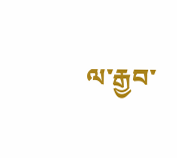ལ་རྒྱབ་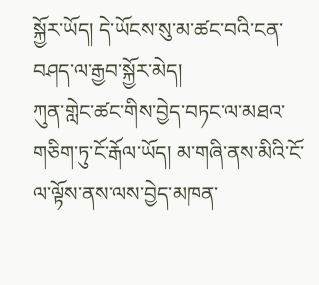སྐྱོར་ཡོད། དེ་ཡོངས་སུ་མ་ཚང་བའི་ངན་བཤད་ལ་རྒྱབ་སྐྱོར་མེད།
ཀུན་གླེང་ཚང་གིས་བྱེད་བཏང་ལ་མཐའ་གཅིག་ཏུ་ངོ་རྒོལ་ཡོད། མ་གཞི་ནས་མིའི་ངོ་ལ་ལྟོས་ནས་ལས་བྱེད་མཁན་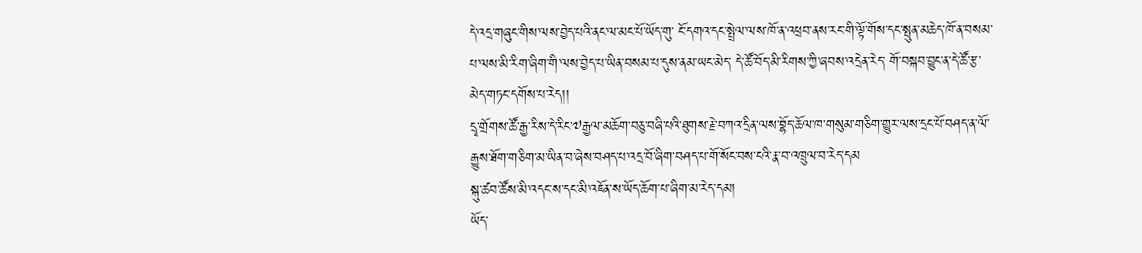དེ་འདྲ་གཞུང་གིས་ལས་བྱེད་པའི་ནང་ལ་མང་པོ་ཡོད་གུ་ ངོ་དགའ་དང་སྤྲེལ་ལས་ཁོ་ན་འཕྲབ་ནས་རང་གི་ལྟོ་གོས་དང་སྤུན་མཆེད་ཁོ་ན་བསམ་པ་ལས་མི་རིག་ཞིག་གི་ལས་བྱེད་པ་ཡིན་བསམ་པ་དུས་ནམ་ཡང་མེད་ དེ་ཚོ་བོད་མི་རིགས་ཀྱི་ཞབས་འདྲེན་རེད་ གོ་བསྐབ་བྱུང་ན་དེ་ཚོ་རྩ་མེད་གཏང་དགོས་པ་རེད།།
དྲྭ་གྲོགས་ཚོ་རྒྱ་རིས་དེ་རིང་༧རྒྱལ་མཆོག་བཅུ་བཞི་པའི་ཐུགས་རྗེ་བཀའ་དྲིན་ལས་བྷོད་ཆོལ་ཁ་གསུམ་གཅིག་གྱུར་ལས་དྲང་པོ་བཤད་ན་ལོ་རྒྱུས་ཐོག་གཅིག་མ་ཡིན་བ་ཞེས་བཤད་པ་འདྲ་བོ་ཞིག་བཤད་པ་གོ་སོང་བས་ངའི་རྣ་བ་འཁྲུལ་བ་རེད་དམ
སྐུ་ཚབ་ཚོས་མི་འདང་ས་དང་མི་འཇོན་ས་ཡོད་ཆོག་པ་ཞིག་མ་རེད་དམ།
ཡོད་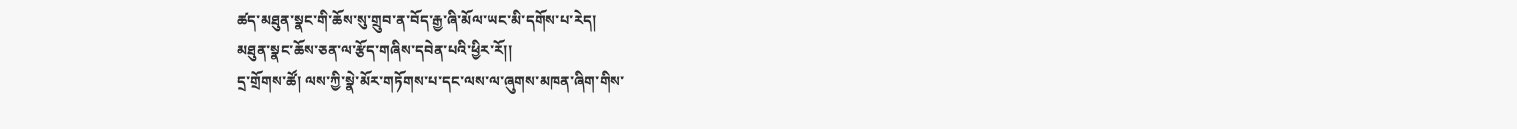ཚད་མཐུན་སྣང་གི་ཆོས་སུ་གྲུབ་ན་བོད་རྒྱ་ཞི་མོལ་ཡང་མི་དགོས་པ་རེད།
མཐུན་སྣང་ཆོས་ཅན་ལ་རྩོད་གཞིས་དབེན་པའི་ཕྱིར་རོ།།
དྲ་གྲོགས་ཚོ། ལས་ཀྱི་སྣེ་མོར་གཏོགས་པ་དང་ལས་ལ་ཞུགས་མཁན་ཞིག་གིས་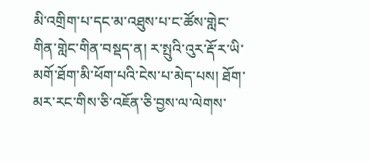མི་འགྲིག་པ་དང་མ་འཐུས་པ་ང་ཚོས་གླེང་གིན་གླེང་གིན་བསྡད་ན། ར་སྤུའི་འུར་རྡོ་ར་ཡི་མགོ་ཐོག་མི་ཕོག་པའི་ངེས་པ་མེད་པས། ཐོག་མར་རང་གིས་ཅི་འཇོན་ཅི་བྱས་ལ་ལེགས་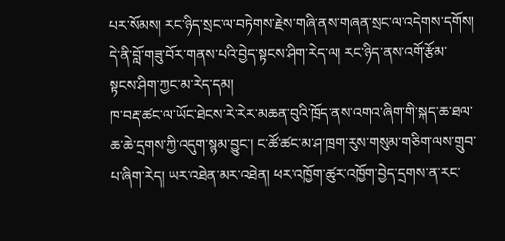པར་སོམས། རང་ཉིད་སྲང་ལ་བཏེགས་རྗེས་གཞི་ནས་གཞན་སྲང་ལ་འདེགས་དགོས།
དེ་ནི་བློ་གཟུ་བོར་གནས་པའི་བྱེད་སྟངས་ཤིག་རེད་ལ། རང་ཉིད་ནས་འགོ་རྩོམ་སྟངས་ཤིག་ཀྱང་མ་རེད་དམ།
ཁ་བརྡ་ཚང་ལ་ཡོང་ཐེངས་རེ་རེར་མཆན་བུའི་ཁྲོད་ནས་འགའ་ཞིག་གི་སྐད་ཆ་ཐལ་ཆ་ཆེ་དྲགས་ཀྱི་འདུག་སྙམ་བྱུང་། ང་ཚོ་ཚང་མ་ཤ་ཁྲག་རུས་གསུམ་གཅིག་ལས་གྲུབ་པ་ཞིག་རེད། ཡར་འཐེན་མར་འཐེན། ཕར་འཁྱོག་ཚུར་འཁྱོག་བྱེད་དྲགས་ན་རང་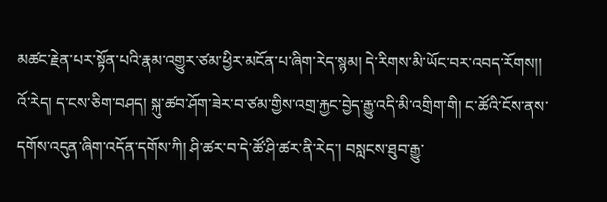མཚང་རྗེན་པར་སྟོན་པའི་རྣམ་འགྱུར་ཙམ་ཕྱིར་མངོན་པ་ཞིག་རེད་སྙམ། དེ་རིགས་མི་ཡོང་བར་འབད་རོགས།།
འོ་རེད། ད་ངས་ཅིག་བཤད། སྐུ་ཚབ་ཤོག་ཟེར་བ་ཙམ་གྱིས་འགྲ་རྐྱང་བྱེད་རྒྱུ་འདི་མི་འགྲིག་གི། ང་ཚོའི་ངོས་ནས་དགོས་འདུན་ཞིག་འདོན་དགོས་ཀི། ཤི་ཚར་བ་དེ་ཚོ་ཤི་ཚར་ནི་རེད་། བསླངས་ཐུབ་རྒྱུ་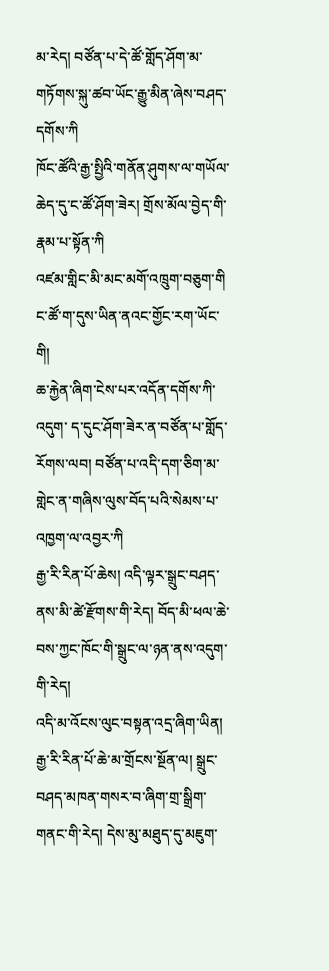མ་རེད། བཙོན་པ་དེ་ཚོ་གློད་ཤོག་མ་གཏོགས་སྐུ་ཚབ་ཡོང་རྒྱུ་མིན་ཞེས་བཤད་དགོས་ཀི
ཁོང་ཚོའི་རྒྱ་སྤྱིའི་གནོན་ཤུགས་ལ་གཡོལ་ཆེད་དུ་ང་ཚོ་ཤོག་ཟེར། གྲོས་མོལ་བྱེད་གི་རྣམ་པ་སྟོན་ཀི
འཛམ་གླིང་མི་མང་མགོ་འཁྲུག་བཅུག་གི
ང་ཚོ་ག་དུས་ཡིན་ནའང་གྱོང་རག་ཡོང་གི།
ཆ་རྐྱེན་ཞིག་ངེས་པར་འདོན་དགོས་ཀི་འདུག་ ད་དུང་ཤོག་ཟེར་ན་བཙོན་པ་གློད་རོགས་ལབ། བཙོན་པ་འདི་དག་ཅིག་མ་གླེང་ན་གཞིས་ལུས་བོད་པའི་སེམས་པ་འཁྱག་ལ་འབྱར་ཀི
རྒྱ་རི་རིན་པོ་ཆེས། འདི་ལྟར་སྒྲུང་བཤད་ནས་མི་ཚེ་རྫོགས་གི་རེད། བོད་མི་ཕལ་ཆེ་བས་ཀྱང་ཁོང་གི་སྒྲུང་ལ་ཉན་ནས་འདུག་གི་རེད།
འདི་མ་འོངས་ལུང་བསྟན་འདྲ་ཞིག་ཡིན།
རྒྱ་རི་རིན་པོ་ཆེ་མ་གྲོངས་སྔོན་ལ། སྒྲུང་བཤད་མཁན་གསར་བ་ཞིག་གྲ་སྒྲིག་གནང་གི་རེད། དེས་མུ་མཐུད་དུ་མཇུག་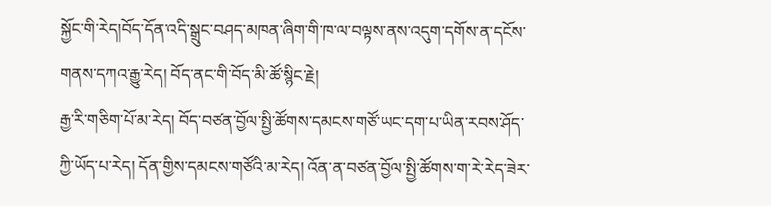སྐྱོང་གི་རེད།བོད་དོན་འདི་སྒྲུང་བཤད་མཁན་ཞིག་གི་ཁ་ལ་བལྟས་ནས་འདུག་དགོས་ན་དངོས་གནས་དཀའ་རྒྱུ་རེད། བོད་ནང་གི་བོད་མི་ཚོ་སྙིང་རྗེ།
རྒྱ་རི་གཅིག་པོ་མ་རེད། བོད་བཙན་བྱོལ་སྤྱི་ཚོགས་དམངས་གཙོ་ཡང་དག་པ་ཡིན་རབས་ཤོད་ཀྱི་ཡོད་པ་རེད། དོན་གྱིས་དམངས་གཙོའི་མ་རེད། འོན་ན་བཙན་བྱོལ་སྤྱི་ཚོགས་ག་རེ་རེད་ཟེར་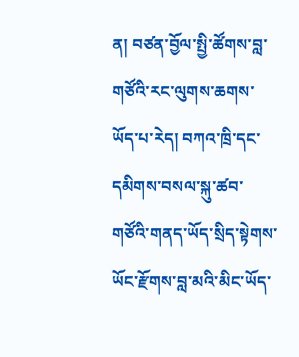ན། བཙན་བྱོལ་སྤྱི་ཚོགས་བླ་གཙོའི་རང་ལུགས་ཆགས་ཡོད་པ་རེད། བཀའ་ཁྲི་དང་དམིགས་བསལ་སྐུ་ཚབ་གཙོའི་གནད་ཡོད་སྲིད་སྟེགས་ཡོང་རྫོགས་བླ་མའི་མིང་ཡོད་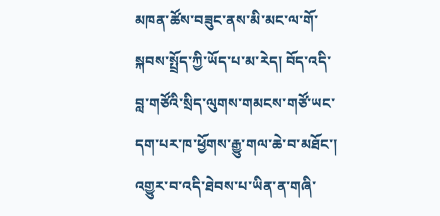མཁན་ཚོས་བཟུང་ནས་མི་མང་ལ་གོ་སྐབས་སྤྲོད་ཀྱི་ཡོད་པ་མ་རེད། བོད་འདི་བླ་གཙོའི་སྲིད་ལུགས་གམངས་གཙོ་ཡང་དག་པར་ཁ་ཕྱོགས་རྒྱུ་གལ་ཆེ་བ་མཐོང་། འགྱུར་བ་འདི་ཐེབས་པ་ཡིན་ན་གཞི་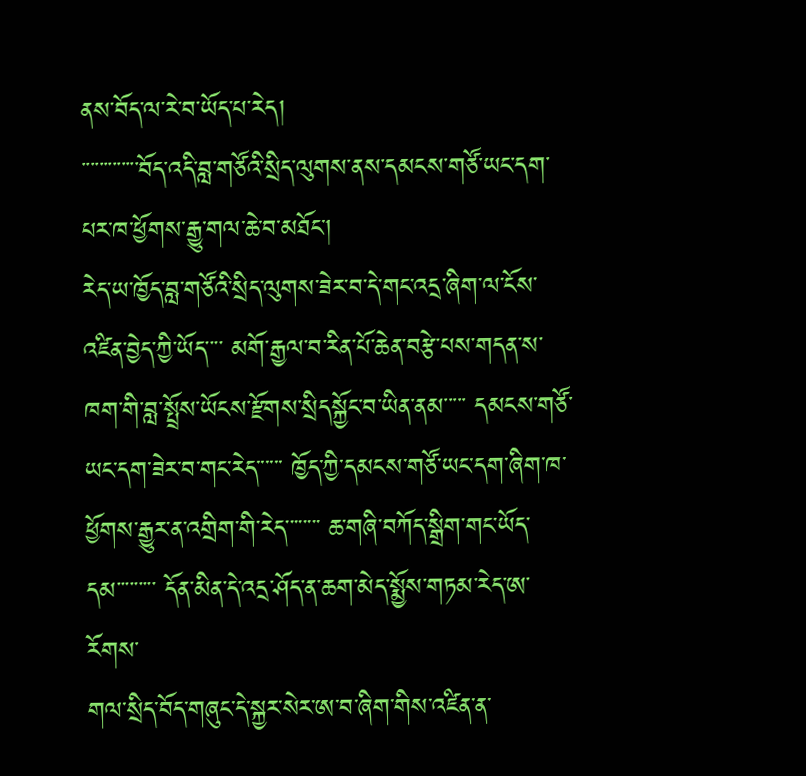ནས་བོད་ལ་རེ་བ་ཡོད་པ་རེད།
་་་་་་་་་་་་་བོད་འདི་བླ་གཙོའི་སྲིད་ལུགས་ནས་དམངས་གཙོ་ཡང་དག་པར་ཁ་ཕྱོགས་རྒྱུ་གལ་ཆེ་བ་མཐོང་།
རེད་ཡ་ཁྱོད་བླ་གཙོའི་སྲིད་ལུགས་ཟེར་བ་དེ་གང་འདྲ་ཞིག་ལ་ངོས་འཛིན་བྱེད་ཀྱི་ཡོད་་་་ མགོ་རྒྱལ་བ་རིན་པོ་ཆེན་བརྩེ་པས་གདན་ས་ཁག་གི་བླ་སྤྲོས་ཡོངས་རྫོགས་སྲིདསྐྱོང་བ་ཡིན་ནམ་་་་་ དམངས་གཙོ་ཡང་དག་ཟེར་བ་གང་རེད་་་་་་ ཁྱོད་ཀྱི་དམངས་གཙོ་ཡང་དག་ཞིག་ཁ་ཕྱོགས་རྒྱུར་ན་འགྲིག་གི་རེད་་་་་་་་ ཆ་གཞི་བཀོད་སྒྲིག་གང་ཡོད་དམ་་་་་་་་་ དོན་མིན་དེ་འདྲ་ཤོད་ན་ཆག་མེད་སྨྱོས་གཏམ་རེད་ཨ་རོགས་
གལ་སྲིད་བོད་གཞུང་དེ་སྐྱར་སེར་ཨ་བ་ཞིག་གིས་འཛིན་ན་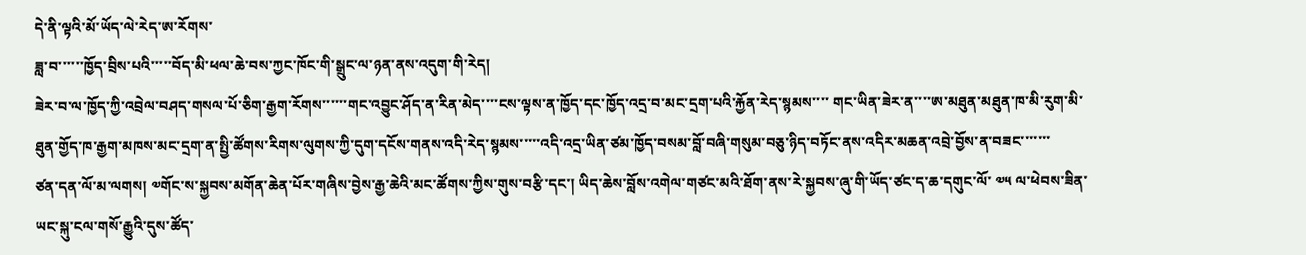དེ་ནི་ལྟའི་མོ་ཡོད་ལེ་རེད་ཨ་རོགས་
ཟླ་བ་་་་་་ཁྱོད་བྲིས་པའི་་་་་བོད་མི་ཕལ་ཆེ་བས་ཀྱང་ཁོང་གི་སྒྲུང་ལ་ཉན་ནས་འདུག་གི་རེད།
ཟེར་བ་ལ་ཁྱོད་ཀྱི་འབྲེལ་བཤད་གསལ་པོ་ཅིག་རྒྱག་རོགས་་་་་་གང་འབྱུང་ཤོད་ན་རིན་མེད་་་་ངས་ལྟས་ན་ཁྱོད་དང་ཁྱོད་འདྲ་བ་མང་དྲག་པའི་རྐྱོན་རེད་སྙམས་་་་ གང་ཡིན་ཟེར་ན་་་་ཨ་མཐུན་མཐུན་ཁ་མི་རུག་མི་ཐུན་གྱོད་ཁ་རྒྱག་མཁས་མང་དྲག་ན་སྤྱི་ཚོགས་རིགས་ལུགས་ཀྱི་དུག་དངོས་གནས་འདི་རེད་སྙམས་་་་་འདི་འདྲ་ཡིན་ཙམ་ཁྱོད་བསམ་བློ་བཞི་གསུམ་བཅུ་ཉིད་བཏོང་ནས་འདིར་མཆན་འབྲེ་བྱོས་ན་བཟང་་་་་་་
ཙན་དན་ལོ་མ་ལགས། ༧གོང་ས་སྐྱབས་མགོན་ཆེན་པོར་གཞིས་བྱེས་རྒྱ་ཆེའི་མང་ཚོགས་ཀྱིས་གུས་བརྩི་དང་། ཡིད་ཆེས་བློས་འགེལ་གཙང་མའི་ཐོག་ནས་རེ་སྐྱབས་ཞུ་གི་ཡོད་ཙང་ད་ཆ་དགུང་ལོ་ ༧༥ ལ་ཕེབས་ཟིན་ཡང་སྐུ་ངལ་གསོ་རྒྱུའི་དུས་ཚོད་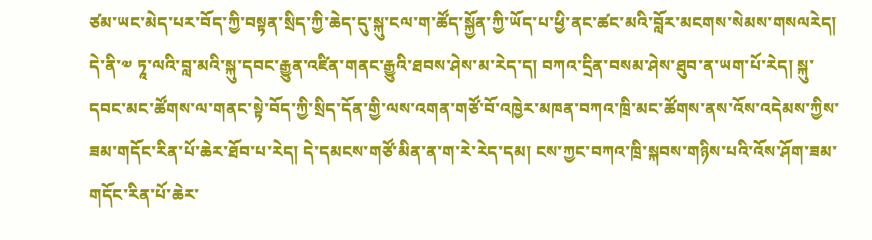ཙམ་ཡང་མེད་པར་བོད་ཀྱི་བསྟན་སྲིད་ཀྱི་ཆེད་དུ་སྐུ་ངལ་ག་ཚོད་སྐྱོན་ཀྱི་ཡོད་པ་ཕྱི་ནང་ཚང་མའི་བློར་མངགས་སེམས་གསལརེད། དེ་ནི་༧ ཏཱ་ལའི་བླ་མའི་སྐུ་དབང་རྒྱུན་འཛིན་གནང་རྒྱུའི་ཐབས་ཤེས་མ་རེད་ད། བཀའ་དྲིན་བསམ་ཤེས་ཐུབ་ན་ཡག་པོ་རེད། སྐུ་དབང་མང་ཚོགས་ལ་གནང་སྟེ་བོད་ཀྱི་སྲིད་དོན་གྱི་ལས་འགན་གཙོ་བོ་འཁྱེར་མཁན་བཀའ་ཁྲི་མང་ཚོགས་ནས་འོས་འདེམས་ཀྱིས་ཟམ་གདོང་རིན་པོ་ཆེར་ཐོབ་པ་རེད། དེ་དམངས་གཙོ་མིན་ན་ག་རེ་རེད་དམ། ངས་ཀྱང་བཀའ་ཁྲི་སྐབས་གཉིས་པའི་འོས་ཤོག་ཟམ་གདོང་རིན་པོ་ཆེར་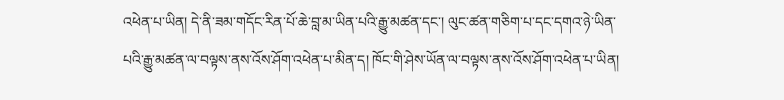འཕེན་པ་ཡིན། དེ་ནི་ཟམ་གདོང་རིན་པོ་ཆེ་བླ་མ་ཡིན་པའི་རྒྱུ་མཚན་དང་། ལུང་ཚན་གཅིག་པ་དང་དགའ་ཉེ་ཡིན་པའི་རྒྱུ་མཚན་ལ་བལྟས་ནས་འོས་ཤོག་འཕེན་པ་མིན་ད། ཁོང་གི་ཤེས་ཡོན་ལ་བལྟས་ནས་འོས་ཤོག་འཕེན་པ་ཡིན།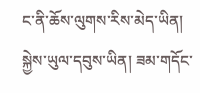ང་ནི་ཆོས་ལུགས་རིས་མེད་ཡིན། སྐྱེས་ཡུལ་དབུས་ཡིན། ཟམ་གདོང་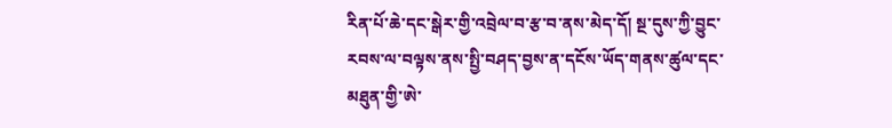རིན་པོ་ཆེ་དང་སྒེར་གྱི་འབྲེལ་བ་རྩ་བ་ནས་མེད་དོ། སྔ་དུས་ཀྱི་བྱུང་རབས་ལ་བལྟས་ནས་སྤྱི་བཤད་བྱས་ན་དངོས་ཡོད་གནས་ཚུལ་དང་མཐུན་གྱི་ཨེ་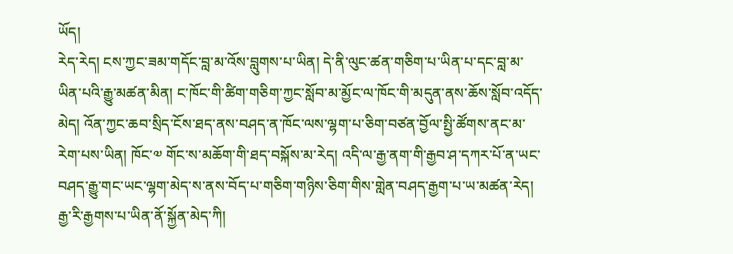ཡོད།
རེད་རེད། ངས་ཀྱང་ཟམ་གདོང་བླ་མ་འོས་བླུགས་པ་ཡིན། དེ་ནི་ལུང་ཚན་གཅིག་པ་ཡིན་པ་དང་བླ་མ་ཡིན་པའི་རྒྱུ་མཚན་མིན། ང་ཁོང་གི་ཚིག་གཅིག་ཀྱང་སློབ་མ་མྱོང་ལ་ཁོང་གི་མདུན་ནས་ཆོས་སློབ་འདོད་མེད། འོན་ཀྱང་ཆབ་སྲིད་ངོས་ཐད་ནས་བཤད་ན་ཁོང་ལས་ལྷག་པ་ཅིག་བཙན་བྱོལ་སྤྱི་ཚོགས་ནང་མ་རེག་པས་ཡིན། ཁོང་༧ གོང་ས་མཆོག་གི་ཐད་བསྐོས་མ་རེད། འདི་ལ་རྒྱ་ནག་གི་རྒྱབ་ཤ་དཀར་པོ་ན་ཡང་བཤད་རྒྱུ་གང་ཡང་ལྷག་མེད་ས་ནས་བོད་པ་གཅིག་གཉིས་ཅིག་གིས་གླེན་བཤད་རྒྱག་པ་ཡ་མཚན་རེད།
རྒྱ་རི་རྒྱགས་པ་ཡིན་ནོ་སྐྱོན་མེད་ཀི།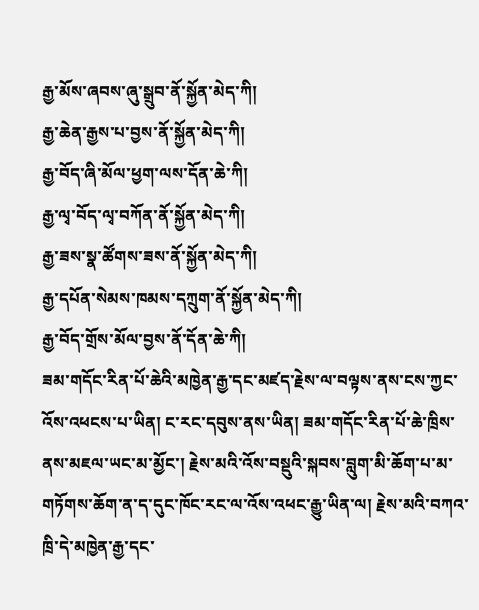རྒྱ་མོས་ཞབས་ཞུ་སྒྲུབ་ནོ་སྐྱོན་མེད་ཀི།
རྒྱ་ཆེན་རྒྱས་པ་བྱས་ནོ་སྐྱོན་མེད་ཀི།
རྒྱ་བོད་ཞི་མོལ་ཕྱག་ལས་དོན་ཆེ་ཀི།
རྒྱ་ལྭ་བོད་ལྭ་བཀོན་ནོ་སྐྱོན་མེད་ཀི།
རྒྱ་ཟས་སྣ་ཚོགས་ཟས་ནོ་སྐྱོན་མེད་ཀི།
རྒྱ་དཔོན་སེམས་ཁམས་དཀྲུག་ནོ་སྐྱོན་མེད་ཀི།
རྒྱ་བོད་གྲོས་མོལ་བྱས་ནོ་དོན་ཆེ་ཀི།
ཟམ་གདོང་རིན་པོ་ཆེའི་མཁྱེན་རྒྱ་དང་མཛད་རྗེས་ལ་བལྟས་ནས་ངས་ཀྱང་འོས་འཕངས་པ་ཡིན། ང་རང་དབུས་ནས་ཡིན། ཟམ་གདོང་རིན་པོ་ཆེ་ཁྲིས་ནས་མཇལ་ཡང་མ་མྱོང་། རྗེས་མའི་འོས་བསྡུའི་སྐབས་བླུག་མི་ཆོག་པ་མ་གཏོགས་ཆོག་ན་ད་དུང་ཁོང་རང་ལ་འོས་འཕང་རྒྱུ་ཡིན་ལ། རྗེས་མའི་བཀའ་ཁྲི་དེ་མཁྱེན་རྒྱ་དང་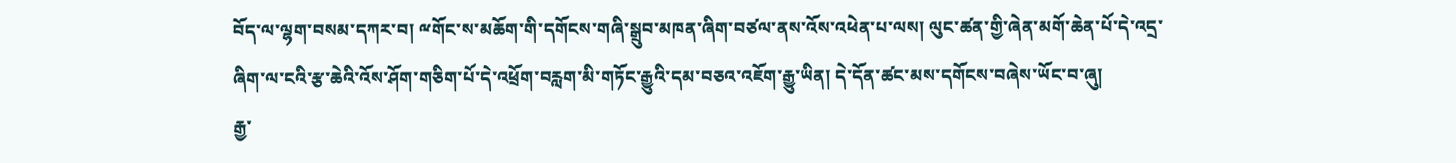བོད་ལ་ལྷག་བསམ་དཀར་བ། ྋགོང་ས་མཆོག་གི་དགོངས་གཞི་སྒྲུབ་མཁན་ཞིག་བཙལ་ནས་འོས་འཕེན་པ་ལས། ལུང་ཚན་གྱི་ཞེན་མགོ་ཆེན་པོ་དེ་འདྲ་ཞིག་ལ་ངའི་རྩ་ཆེའི་འོས་ཤོག་གཅིག་པོ་དེ་འཕྲོག་བརླག་མི་གཏོང་རྒྱུའི་དམ་བཅའ་འཇོག་རྒྱུ་ཡིན། དེ་དོན་ཚང་མས་དགོངས་བཞེས་ཡོང་བ་ཞུ།
རྒྱ་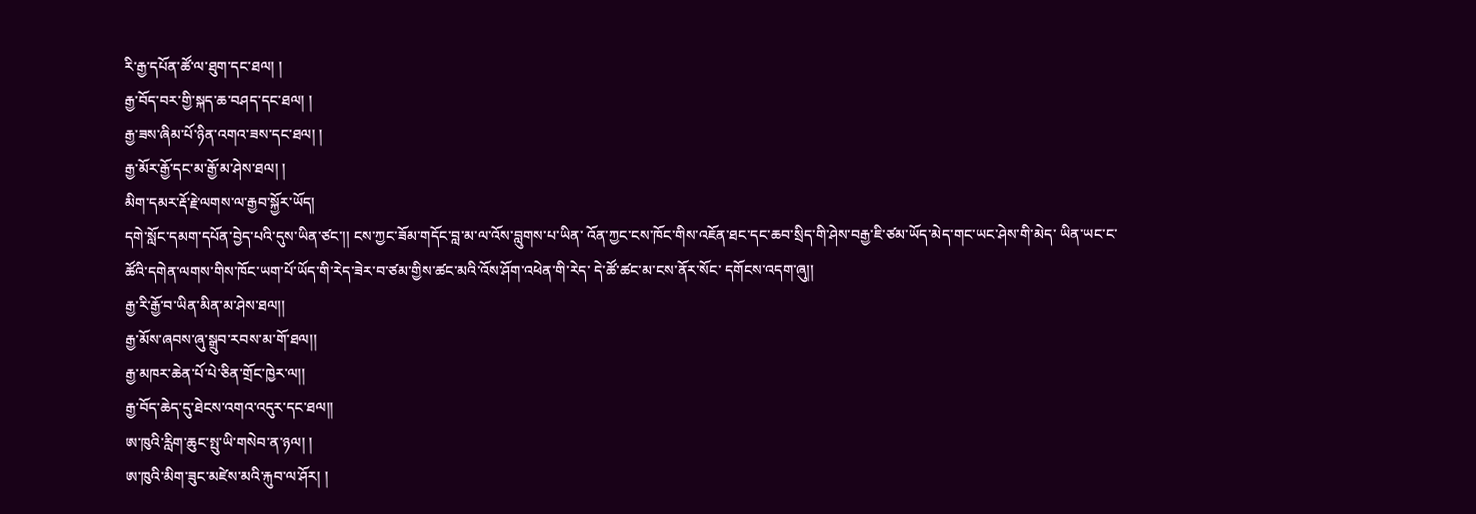རི་རྒྱ་དཔོན་ཚོ་ལ་ཐུག་དང་ཐལ། །
རྒྱ་བོད་བར་གྱི་སྐད་ཆ་བཤད་དང་ཐལ། །
རྒྱ་ཟས་ཞིམ་པོ་ཉིན་འགའ་ཟས་དང་ཐལ། །
རྒྱ་མོར་རྒྱོ་དང་མ་རྒྱོ་མ་ཤེས་ཐལ། །
མིག་དམར་རྡོ་རྗེ་ལགས་ལ་རྒྱབ་སྐྱོར་ཡོད།
དགེ་སློང་དམག་དཔོན་བྱེད་པའི་དུས་ཡིན་ཙང་།། ངས་ཀྱང་ཟོམ་གདོང་བླ་མ་ལ་འོས་བླུགས་པ་ཡིན་ འོན་ཀྱང་ངས་ཁོང་གིས་འཇོན་ཐང་དང་ཆབ་སྲིད་གི་ཤེས་བརྒྱ་ཇི་ཙམ་ཡོད་མེད་གང་ཡང་ཤེས་གི་མེད་ ཡིན་ཡང་ང་ཚོའི་དགེན་ལགས་གིས་ཁོང་ཡག་པོ་ཡོད་གི་རེད་ཟེར་བ་ཙམ་གྱིས་ཚང་མའི་འོས་ཤོག་འཕེན་གི་རེད་ དེ་ཚོ་ཚང་མ་ངས་ནོར་སོང་ དགོངས་འདག་ཞུ།།
རྒྱ་རི་རྒྱོ་བ་ཡིན་མིན་མ་ཤེས་ཐལ།།
རྒྱ་མོས་ཞབས་ཞུ་སྒྲུབ་རབས་མ་གོ་ཐལ།།
རྒྱ་མཁར་ཆེན་པོ་པེ་ཅིན་གྲོང་ཁྱེར་ལ།།
རྒྱ་བོད་ཆེད་དུ་ཐེངས་འགའ་འདུར་དང་ཐལ།།
ཨ་ཁུའི་རླིག་ཆུང་སྤུ་ཡི་གསེབ་ན་ཉལ། །
ཨ་ཁུའི་མིག་ཟུང་མཛེས་མའི་རྐུབ་ལ་ཤོར། །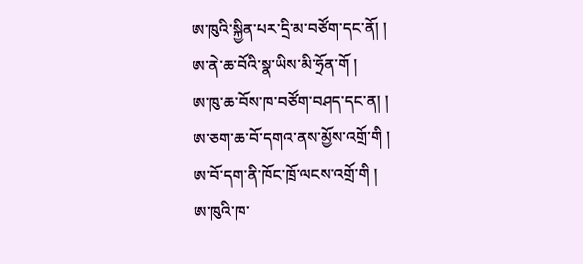ཨ་ཁུའི་སྐྱིན་པར་དྲི་མ་བཙོག་དང་ནོ། །
ཨ་ནེ་ཆ་བོའི་སྣ་ཡིས་མི་ཧྲོན་གོ །
ཨ་ཁུ་ཆ་བོས་ཁ་བཙོག་བཤད་དང་ན། །
ཨ་ཅག་ཆ་བོ་དགའ་ནས་མྱོས་འགྲོ་གི །
ཨ་བོ་དག་ནི་ཁོང་ཁྲོ་ལངས་འགྲོ་གི །
ཨ་ཁུའི་ཁ་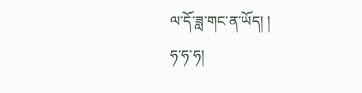ལ་དོ་ཟླ་གང་ན་ཡོད། །
ཧ་ཧ་ཧ།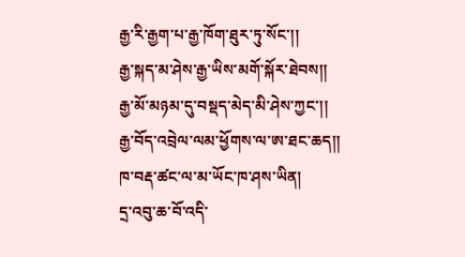རྒྱ་རི་རྒྱག་པ་རྒྱ་ཁོག་ཐུར་ཏུ་སོང་།།
རྒྱ་སྐད་མ་ཤེས་རྒྱ་ཡིས་མགོ་སྐོར་ཐེབས།།
རྒྱ་མོ་མཉམ་དུ་བསྡད་མེད་མི་ཤེས་ཀྱང་།།
རྒྱ་བོད་འབྲེལ་ལམ་ཕྱོགས་ལ་ཨ་ཐང་ཆད།།
ཁ་བརྡ་ཚང་ལ་མ་ཡོང་ཁ་ཤས་ཡིན།
དྲ་འབུ་ཆ་བོ་འདི་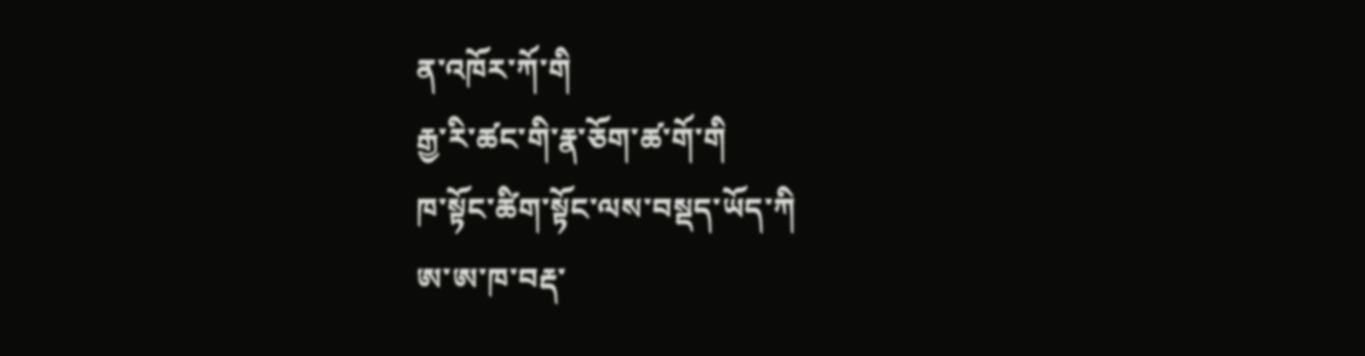ན་འཁོར་ཀོ་གི
རྒྱ་རི་ཚང་གི་རྣ་ཅོག་ཚ་གོ་གི
ཁ་སྟོང་ཚིག་སྟོང་ལས་བསྡད་ཡོད་ཀི
ཨ་ཨ་ཁ་བརྡ་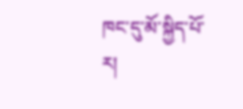ཁང་དུ་མོ་སྐྱིད་པོ་ར།